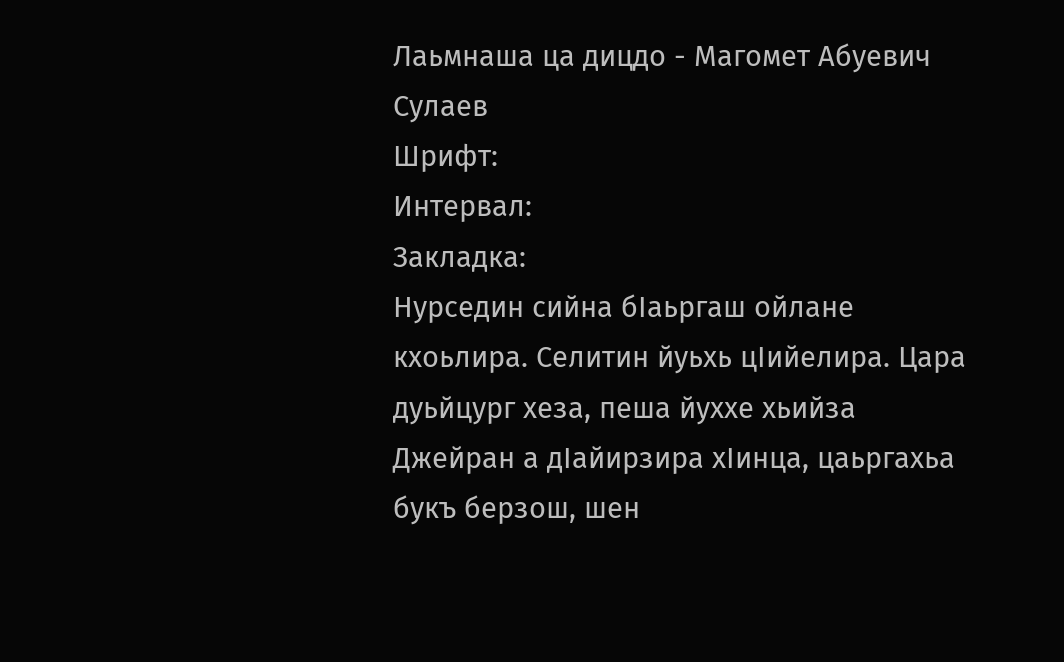Лаьмнаша ца дицдо - Магомет Абуевич Сулаев
Шрифт:
Интервал:
Закладка:
Нурседин сийна бIаьргаш ойлане кхоьлира. Селитин йуьхь цIийелира. Цара дуьйцург хеза, пеша йуххе хьийза Джейран а дIайирзира хIинца, цаьргахьа букъ берзош, шен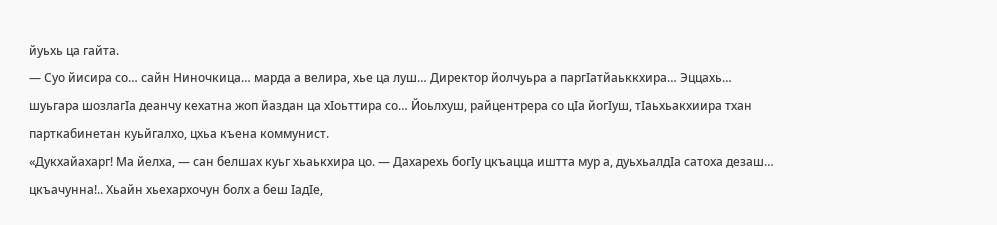йуьхь ца гайта.
— Суо йисира со… сайн Ниночкица… марда а велира, хье ца луш… Директор йолчуьра а паргIатйаьккхира… Эццахь… шуьгара шозлагIа деанчу кехатна жоп йаздан ца хIоьттира со… Йоьлхуш, райцентрера со цIа йогIуш, тIаьхьакхиира тхан парткабинетан куьйгалхо, цхьа къена коммунист.
«Дукхайахарг! Ма йелха, — сан белшах куьг хьаькхира цо. — Дахарехь богIу цкъацца иштта мур а, дуьхьалдIа сатоха дезаш… цкъачунна!.. Хьайн хьехархочун болх а беш IадIе,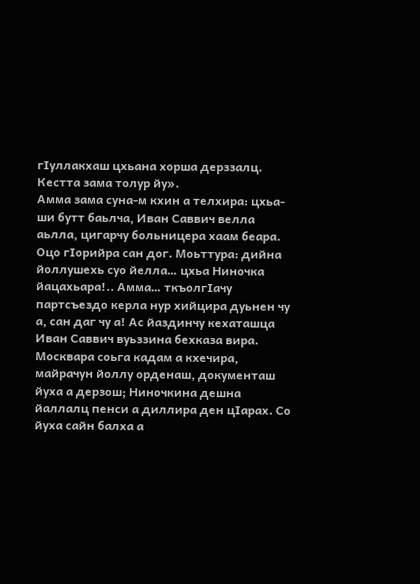гIуллакхаш цхьана хорша дерззалц. Кестта зама толур йу».
Амма зама суна-м кхин а телхира: цхьа-ши бутт баьлча, Иван Саввич велла аьлла, цигарчу больницера хаам беара. Оцо гIорийра сан дог. Моьттура: дийна йоллушехь суо йелла… цхьа Ниночка йацахьара!.. Амма… ткъолгIачу партсъездо керла нур хийцира дуьнен чу а, сан даг чу а! Ас йаздинчу кехаташца Иван Саввич вуьззина бехказа вира. Москвара соьга кадам а кхечира, майрачун йоллу орденаш, документаш йуха а дерзош; Ниночкина дешна йаллалц пенси а диллира ден цIарах. Со йуха сайн балха а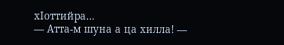хIоттийра…
— Атта-м шуна а ца хилла! —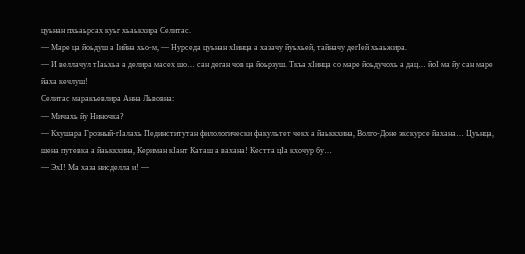цуьнан пхьаьрсах куьг хьаькхира Селитас.
— Маре ца йоьдуш а Iийна хьо-м, — Нурседа цуьнан хIинца а хазачу йуьхьей, тайначу дегIей хьаьжира.
— И веллачул тIаьхьа а делира масех шо… сан деган чов ца йоьрзуш. Ткъа хIинца со маре йоьдучохь а дац… йоI ма йу сан маре йаха кечлуш!
Селитас маракъевлира Анна Львовна:
— Мичахь йу Ниночка?
— Кхушара Грозный-гIалахь Пединститутан филологически факультет чекх а йаьккхина, Волго-Доне экскурсе йахана… Цуьнца, шена путевка а йаьккхина, Кериман кIант Каташ а вахана! Кестта цIа кхочур бу…
— ЭхI! Ма хаза нисделла и! —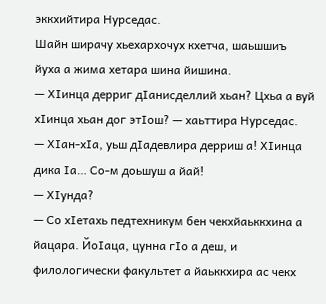эккхийтира Нурседас.
Шайн ширачу хьехархочух кхетча, шаьшшиъ йуха а жима хетара шина йишина.
— ХIинца дерриг дIанисделлий хьан? Цхьа а вуй хIинца хьан дог этIош? — хаьттира Нурседас.
— ХIан-хIа, уьш дIадевлира дерриш а! ХIинца дика Iа… Со-м доьшуш а йай!
— ХIунда?
— Со хIетахь педтехникум бен чекхйаьккхина а йацара. ЙоIаца, цунна гIo а деш, и филологически факультет а йаьккхира ас чекх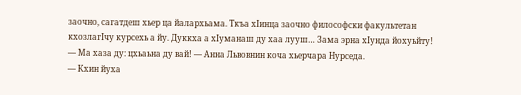заочно, сагатдеш хьер ца йалархьама. Ткъа хIинца заочно философски факультетан кхозлагIчу курсехь а йу. Дуккха а хIуманаш ду хаа лууш… Зама эрна хIунда йохуьйту!
— Ма хаза ду: цхьаьна ду вай! — Анна Львовнин коча хьерчара Нурседа.
— Кхин йуха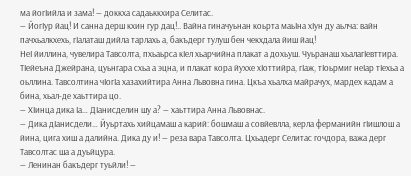ма йогIийла и зама! — доккха садаьккхира Селитас.
— ЙогIур йац! И санна дерш кхин гур дац!.. Вайна гиначуьнан коьрта маьIна хIун ду аьлча: вайн пачхьалкхехь, гIалаташ дийла тарлахь а, бакъдерг тулуш бен чекхдала йиш йац!
НеI йиллина, чувелира Тавсолта, пхьаьрса кIел хьарчийна плакат а дохьуш. Чуьранаш хьалагIевттира. ТIейеъна Джейрана, цуьнгара схьа а эцна, и плакат кора йуххе хIоттийра, гIаж, тIоьрмиг неIар тIехьа а оьллина. Тавсолтина чIогIа хазахийтира Анна Львовна гина. Цкъа хьалха майрачух, мардех кадам а бина, хьал-де хаьттира цо.
— ХIинца дика Iа… ДIанисделин шу а? — хаьттира Анна Львовнас.
— Дика дIанисдели… Йуьртахь хийцамаш а карий: бошмаш а совйевлла, керла ферманийн гIишлош а йина, цига хиш а далийна. Дика ду и! — реза вара Тавсолта. Цхьадерг Селитас гочдора, важа дерг Тавсолтас ша а дуьйцура.
— Ленинан бакъдерг туьйли! —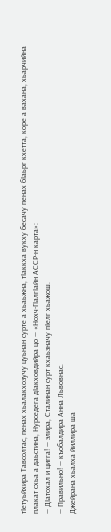тIетуьйхира Тавсолтас, пенах хьалакхозучу цуьнан сурте а хьаьжна, тIаккха вукху бесачу пенах бIаьрг кхетта, коре а вахана, хьарчийна плакат схьа а даьстина, Нурседега дIакховдийра цо — «Нохч-ГIалгIайн АССР-н карта»:
— ДIатохал и цигга! — элира, Сталинан сурт кхаьзначу пIелг хьажош.
— Правильно! — къобалдира Анна Львовнас.
Джейрана хьалха йиллира ша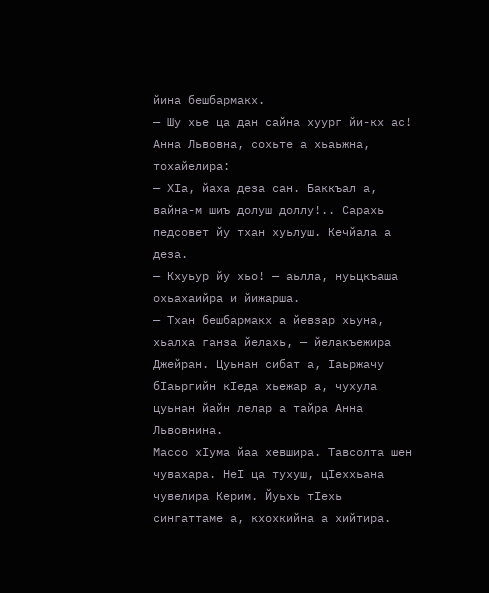йина бешбармакх.
— Шу хье ца дан сайна хуург йи-кх ас!
Анна Львовна, сохьте а хьаьжна, тохайелира:
— ХIа, йаха деза сан. Баккъал а, вайна-м шиъ долуш доллу!.. Сарахь педсовет йу тхан хуьлуш. Кечйала а деза.
— Кхуьур йу хьо! — аьлла, нуьцкъаша охьахаийра и йижарша.
— Тхан бешбармакх а йевзар хьуна, хьалха ганза йелахь, — йелакъежира Джейран. Цуьнан сибат а, Iаьржачу бIаьргийн кIеда хьежар а, чухула цуьнан йайн лелар а тайра Анна Львовнина.
Массо хIума йаа хевшира. Тавсолта шен чувахара. НеI ца тухуш, цIеххьана чувелира Керим. Йуьхь тIехь сингаттаме а, кхохкийна а хийтира.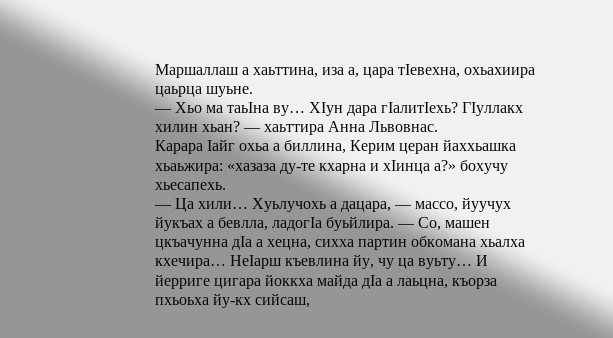Маршаллаш а хаьттина, иза а, цара тIевехна, охьахиира цаьрца шуьне.
— Хьо ма таьIна ву… ХIун дара гIалитIехь? ГIуллакх хилин хьан? — хаьттира Анна Львовнас.
Карара Iайг охьа а биллина, Керим церан йаххьашка хьаьжира: «хазаза ду-те кхарна и хIинца а?» бохучу хьесапехь.
— Ца хили… Хуьлучохь а дацара, — массо, йуучух йукъах а бевлла, ладогIа буьйлира. — Со, машен цкъачунна дIа а хецна, сихха партин обкомана хьалха кхечира… НеIарш къевлина йу, чу ца вуьту… И йерриге цигара йоккха майда дIа а лаьцна, къорза пхьоьха йу-кх сийсаш,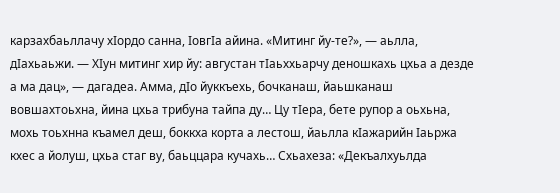карзахбаьллачу хIордо санна, IовгIа айина. «Митинг йу-те?», — аьлла, дIахьаьжи. — ХIун митинг хир йу: августан тIаьххьарчу деношкахь цхьа а дезде а ма дац», — дагадеа. Амма, дIо йуккъехь, бочканаш, йаьшканаш вовшахтоьхна, йина цхьа трибуна тайпа ду… Цу тIера, бете рупор а оьхьна, мохь тоьхнна къамел деш, боккха корта а лестош, йаьлла кIажарийн Iаьржа кхес а йолуш, цхьа стаг ву, баьццара кучахь… Схьахеза: «Декъалхуьлда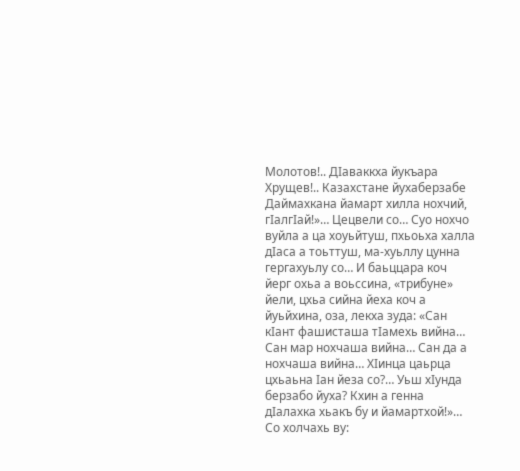Молотов!.. ДIаваккха йукъара Хрущев!.. Казахстане йухаберзабе Даймахкана йамарт хилла нохчий, гIалгIай!»… Цецвели со… Суо нохчо вуйла а ца хоуьйтуш, пхьоьха халла дIаса а тоьттуш, ма-хуьллу цунна гергахуьлу со… И баьццара коч йерг охьа а воьссина, «трибуне» йели, цхьа сийна йеха коч а йуьйхина, оза, лекха зуда: «Сан кIант фашисташа тIамехь вийна… Сан мар нохчаша вийна… Сан да а нохчаша вийна… ХIинца цаьрца цхьаьна Iан йеза со?… Уьш хIунда берзабо йуха? Кхин а генна дIалахка хьакъ бу и йамартхой!»… Со холчахь ву: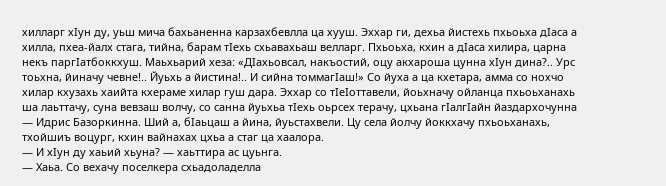хилларг хIун ду, уьш мича бахьаненна карзахбевлла ца хууш. Эххар ги, дехьа йистехь пхьоьха дIаса а хилла, пхеа-йалх стага, тийна, барам тIехь схьавахьаш велларг. Пхьоьха, кхин а дIаса хилира, царна некъ паргIатбоккхуш. Маьхьарий хеза: «ДIахьовсал, накъостий, оцу акхароша цунна хIун дина?.. Урс тоьхна, йиначу чевне!.. Йуьхь а йистина!.. И сийна томмагIаш!» Со йуха а ца кхетара, амма со нохчо хилар кхузахь хаийта кхераме хилар гуш дара. Эххар со тIеIоттавели, йоьхначу ойланца пхьоьханахь ша лаьттачу, суна вевзаш волчу, со санна йуьхьа тIехь оьрсех терачу, цхьана гIалгIайн йаздархочунна — Идрис Базоркинна. Ший а, бIаьцаш а йина, йуьстахвели. Цу села йолчу йоккхачу пхьоьханахь, тхойшиъ воцург, кхин вайнахах цхьа а стаг ца хаалора.
— И хIун ду хаьий хьуна? — хаьттира ас цуьнга.
— Хаьа. Со вехачу поселкера схьадоладелла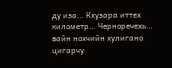ду иза… Кхузара иттех километр… Черноречехь… вайн нохчийн хулигано цигарчу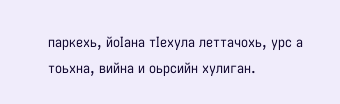паркехь, йоIана тIехула леттачохь, урс а тоьхна, вийна и оьрсийн хулиган.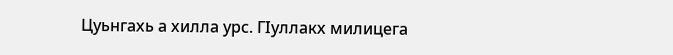Цуьнгахь а хилла урс. ГIуллакх милицега